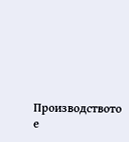Производството е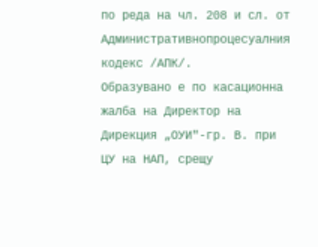по реда на чл. 208 и сл. от Административнопроцесуалния кодекс /АПК/.
Образувано е по касационна жалба на Директор на Дирекция „ОУИ"-гр. В. при ЦУ на НАП, срещу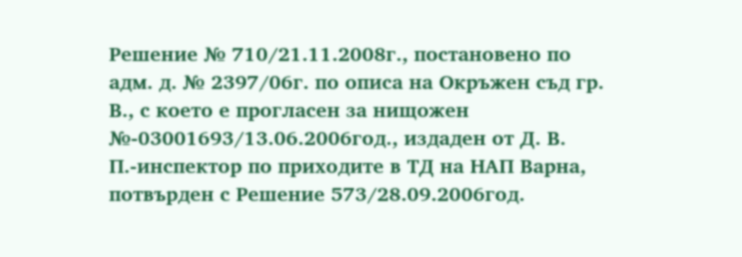Решение № 710/21.11.2008г., постановено по адм. д. № 2397/06г. по описа на Окръжен съд гр. В., с което е прогласен за нищожен №-03001693/13.06.2006год., издаден от Д. В. П.-инспектор по приходите в ТД на НАП Варна, потвърден с Решение 573/28.09.2006год.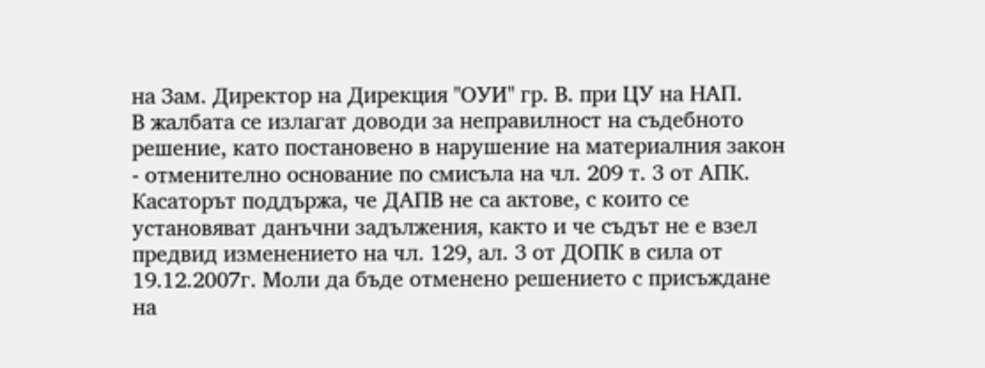на Зам. Директор на Дирекция "ОУИ" гр. В. при ЦУ на НАП.
В жалбата се излагат доводи за неправилност на съдебното решение, като постановено в нарушение на материалния закон - отменително основание по смисъла на чл. 209 т. 3 от АПК. Касаторът поддържа, че ДАПВ не са актове, с които се установяват данъчни задължения, както и че съдът не е взел предвид изменението на чл. 129, ал. 3 от ДОПК в сила от 19.12.2007г. Моли да бъде отменено решението с присъждане на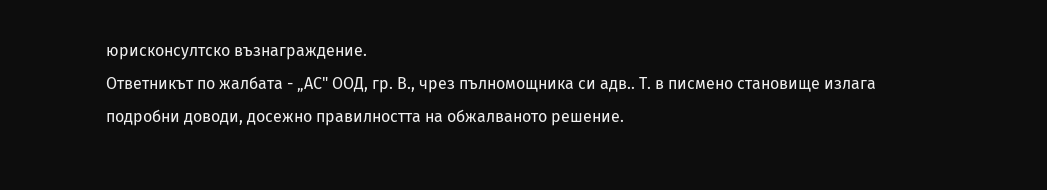юрисконсултско възнаграждение.
Ответникът по жалбата - „АС" ООД, гр. В., чрез пълномощника си адв.. Т. в писмено становище излага подробни доводи, досежно правилността на обжалваното решение.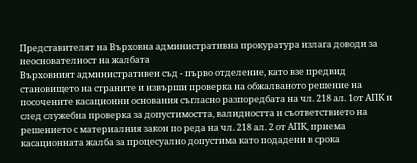Представителят на Върховна административна прокуратура излага доводи за неоснователност на жалбата
Върховният административен съд - първо отделение, като взе предвид становището на страните и извърши проверка на обжалваното решение на посочените касационни основания съгласно разпоредбата на чл. 218 ал. 1от АПК и след служебна проверка за допустимостта, валидността и съответствието на решението с материалния закон по реда на чл. 218 ал. 2 от АПК, приема касационната жалба за процесуално допустима като подадени в срока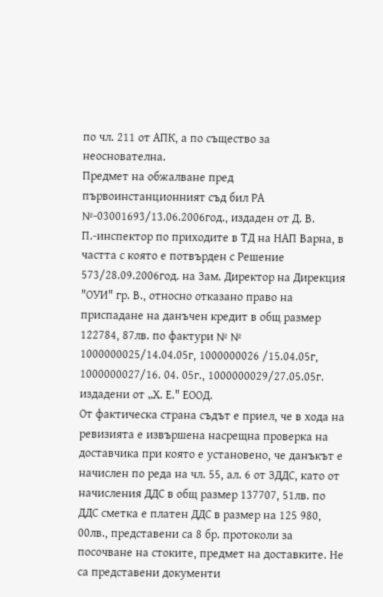по чл. 211 от АПК, а по същество за неоснователна.
Предмет на обжалване пред първоинстанционният съд бил РА №-03001693/13.06.2006год., издаден от Д. В. П.-инспектор по приходите в ТД на НАП Варна, в частта с която е потвърден с Решение 573/28.09.2006год. на Зам. Директор на Дирекция "ОУИ" гр. В., относно отказано право на приспадане на данъчен кредит в общ размер 122784, 87лв. по фактури № № 1000000025/14.04.05г, 1000000026 /15.04.05г, 1000000027/16. 04. 05г., 1000000029/27.05.05г. издадени от „Х. Е." ЕООД.
От фактическа страна съдът е приел, че в хода на ревизията е извършена насрещна проверка на доставчика при която е установено, че данъкът е начислен по реда на чл. 55, ал. 6 от ЗДДС, като от начисления ДДС в общ размер 137707, 51лв. по ДДС сметка е платен ДДС в размер на 125 980, 00лв., представени са 8 бр. протоколи за посочване на стоките, предмет на доставките. Не са представени документи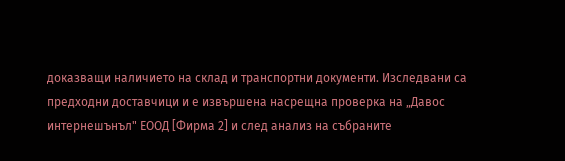доказващи наличието на склад и транспортни документи. Изследвани са предходни доставчици и е извършена насрещна проверка на „Давос интернешънъл" ЕООД [Фирма 2] и след анализ на събраните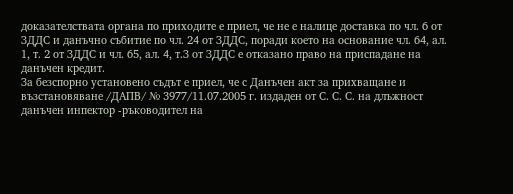доказателствата органа по приходите е приел, че не е налице доставка по чл. 6 от ЗДДС и данъчно събитие по чл. 24 от ЗДДС, поради което на основание чл. 64, ал. 1, т. 2 от ЗДДС и чл. 65, ал. 4, т.З от ЗДДС е отказано право на приспадане на данъчен кредит.
За безспорно установено съдът е приел, че с Данъчен акт за прихващане и възстановяване /ДАПВ/ № 3977/11.07.2005 г. издаден от С. С. С. на длъжност данъчен инпектор -ръководител на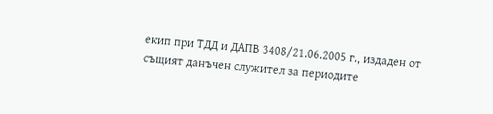екип при ТДД и ДАПВ 3408/21.06.2005 г., издаден от същият данъчен служител за периодите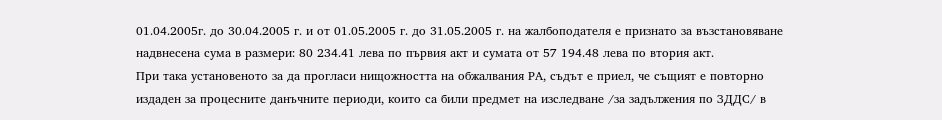01.04.2005г. до 30.04.2005 г. и от 01.05.2005 г. до 31.05.2005 г. на жалбоподателя е признато за възстановяване надвнесена сума в размери: 80 234.41 лева по първия акт и сумата от 57 194.48 лева по втория акт.
При така установеното за да прогласи нищожността на обжалвания РА, съдът е приел, че същият е повторно издаден за процесните данъчните периоди, които са били предмет на изследване /за задължения по ЗДДС/ в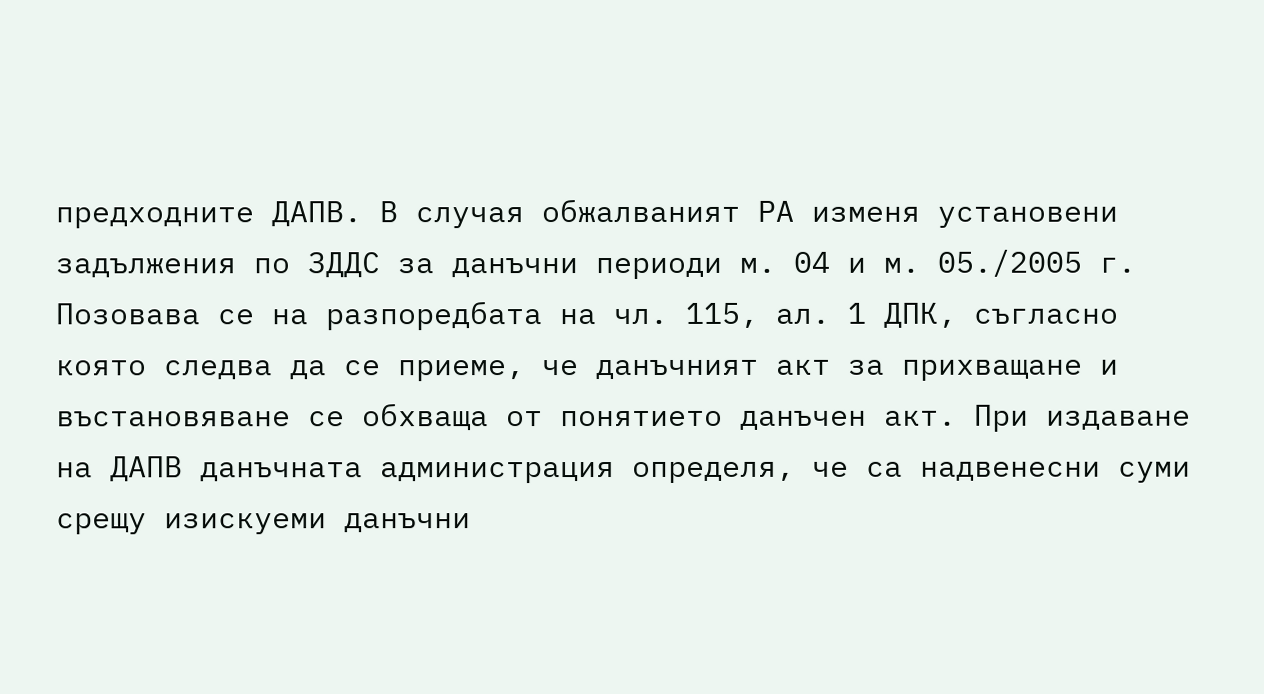предходните ДАПВ. В случая обжалваният РА изменя установени задължения по ЗДДС за данъчни периоди м. 04 и м. 05./2005 г. Позовава се на разпоредбата на чл. 115, ал. 1 ДПК, съгласно която следва да се приеме, че данъчният акт за прихващане и въстановяване се обхваща от понятието данъчен акт. При издаване на ДАПВ данъчната администрация определя, че са надвенесни суми срещу изискуеми данъчни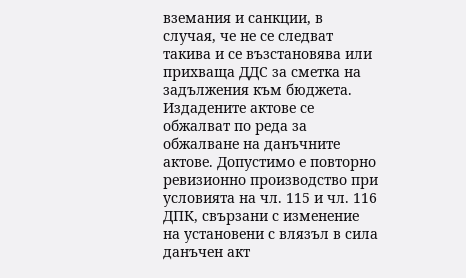вземания и санкции, в случая, че не се следват такива и се възстановява или прихваща ДДС за сметка на задължения към бюджета. Издадените актове се обжалват по реда за обжалване на данъчните актове. Допустимо е повторно ревизионно производство при условията на чл. 115 и чл. 116 ДПК, свързани с изменение на установени с влязъл в сила данъчен акт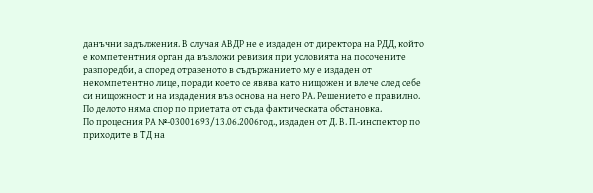данъчни задължения. В случая АВДР не е издаден от директора на РДД, който е компетентния орган да възложи ревизия при условията на посочените разпоредби, а според отразеното в съдържанието му е издаден от некомпетентно лице, поради което се явява като нищожен и влече след себе си нищожност и на издадения въз основа на него РА. Решението е правилно.
По делото няма спор по приетата от съда фактическата обстановка.
По процесния РА №-03001693/13.06.2006год., издаден от Д. В. П.-инспектор по приходите в ТД на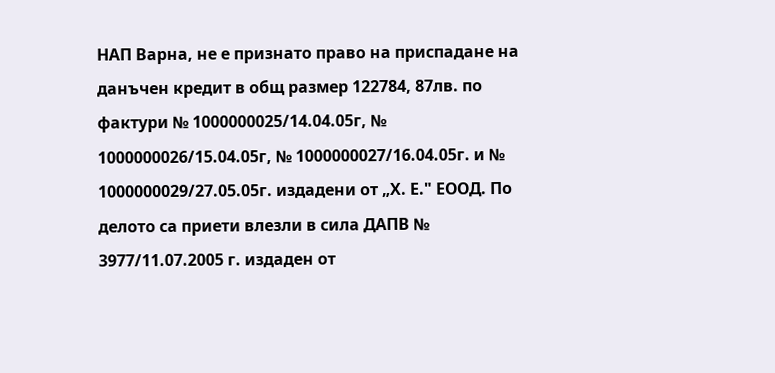НАП Варна, не е признато право на приспадане на данъчен кредит в общ размер 122784, 87лв. по фактури № 1000000025/14.04.05г, № 1000000026/15.04.05г, № 1000000027/16.04.05г. и № 1000000029/27.05.05г. издадени от „Х. Е." ЕООД. По делото са приети влезли в сила ДАПВ № 3977/11.07.2005 г. издаден от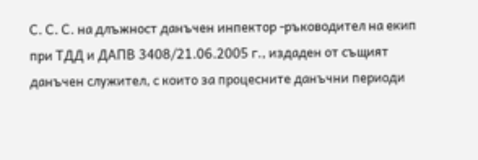С. С. С. на длъжност данъчен инпектор -ръководител на екип при ТДД и ДАПВ 3408/21.06.2005 г., издаден от същият данъчен служител, с които за процесните данъчни периоди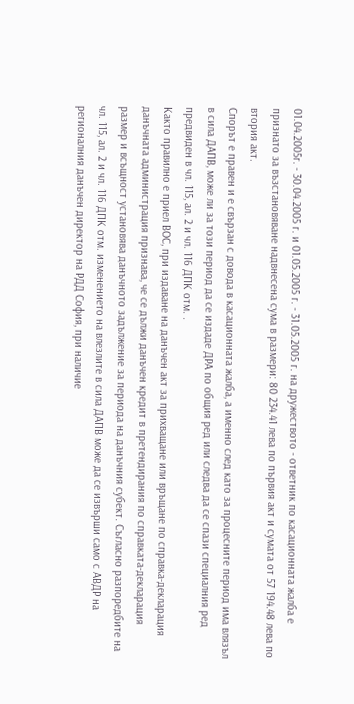01.04.2005г. - 30.04.2005 г. и 01.05.2005 г. - 31.05.2005 г. на дружеството - ответник по касационната жалба е признато за възстановяване надвнесена сума в размери: 80 234.41 лева по първия акт и сумата от 57 194.48 лева по втория акт.
Спорът е правен и е свързан с довода в касационната жалба, а именно след като за процесните период има влязъл в сила ДАПВ, може ли за този период да се издаде ДРА по общия ред или следва да се спази специалния ред предвиден в чл. 115, ал. 2 и чл. 116 ДПК отм. .
Както правилно е приел ВОС, при издаване на данъчен акт за прихващане или връщане по справка-декларация данъчната администрация признава, че се дължи данъчен кредит в претендирания по справката-декларация размер и всъщност установява данъчното задължение за периода на данъчния субект. Съгласно разпоредбите на чл. 115, ал. 2 и чл. 116 ДПК отм. изменението на влезлите в сила ДАПВ може да се извърши само с АВДР на регионалния данъчен директор на РДД София, при наличие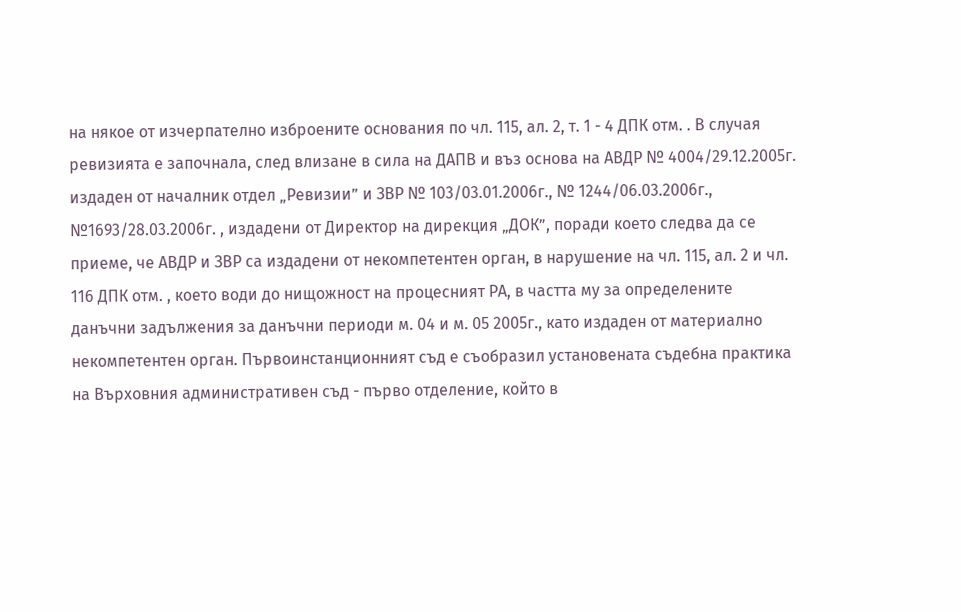на някое от изчерпателно изброените основания по чл. 115, ал. 2, т. 1 - 4 ДПК отм. . В случая ревизията е започнала, след влизане в сила на ДАПВ и въз основа на АВДР № 4004/29.12.2005г. издаден от началник отдел „Ревизии” и ЗВР № 103/03.01.2006г., № 1244/06.03.2006г., №1693/28.03.2006г. , издадени от Директор на дирекция „ДОК”, поради което следва да се приеме, че АВДР и ЗВР са издадени от некомпетентен орган, в нарушение на чл. 115, ал. 2 и чл. 116 ДПК отм. , което води до нищожност на процесният РА, в частта му за определените данъчни задължения за данъчни периоди м. 04 и м. 05 2005г., като издаден от материално некомпетентен орган. Първоинстанционният съд е съобразил установената съдебна практика на Върховния административен съд - първо отделение, който в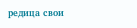редица свои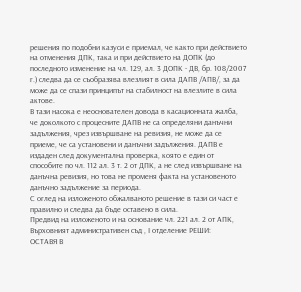решения по подобни казуси е приемал, че както при действието на отменения ДПК, така и при действието на ДОПК (до последното изменение на чл. 129, ал. 3 ДОПК - ДВ, бр. 108/2007 г.) следва да се съобразява влезлият в сила ДАПВ /АПВ/, за да може да се спази принципът на стабилност на влезлите в сила актове.
В тази насока е неоснователен довода в касационната жалба, че доколкото с процесните ДАПВ не са определяни данъчни задължения, чрез извършване на ревизия, не може да се приеме, че са установени и данъчни задължения. ДАПВ е издаден след документална проверка, която е един от способите по чл. 112 ал. 3 т. 2 от ДПК, а не след извършване на данъчна ревизия, но това не променя факта на установеното данъчно задължение за периода.
С оглед на изложеното обжалваното решение в тази си част е правилно и следва да бъде оставено в сила.
Предвид на изложеното и на основание чл. 221 ал. 2 от АПК, Върховният административен съд , І отделение РЕШИ:
ОСТАВЯ В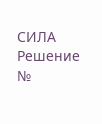СИЛА Решение №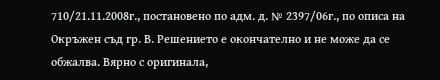710/21.11.2008г., постановено по адм. д. № 2397/06г., по описа на Окръжен съд гр. В. Решението е окончателно и не може да се обжалва. Вярно с оригинала,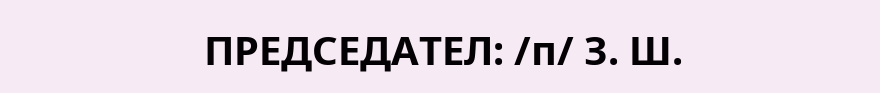ПРЕДСЕДАТЕЛ: /п/ З. Ш.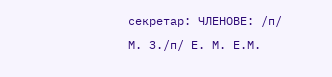секретар: ЧЛЕНОВЕ: /п/ М. З./п/ Е. М. Е.М.